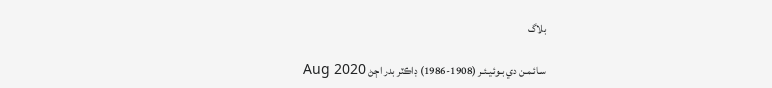بلاگ

سـائـمـن دي بـوئـيـئـر (1908-1986) ڊاڪٽر بدر اڄڻ Aug 2020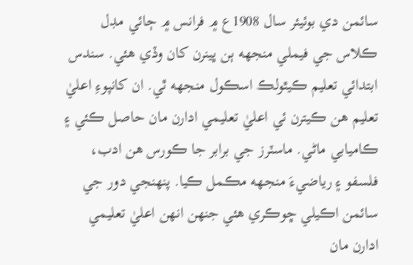سائمن دي بوئيئر سال 1908ع ۾ فرانس ۾ ڄائي مڊل ڪلاس جي فيملي منجهه ٻن ڀينرن کان وڏي هئي. سندس ابتدائي تعليم ڪيٿولڪ اسڪول منجهه ٿي. ان کانپوءِ اعليٰ تعليم هن ڪيترن ئي اعليٰ تعليمي ادارن مان حاصل ڪئي ۽ ڪاميابي ماڻي. ماسٽرز جي برابر جا ڪورس هن ادب، فلسفو ۽ رياضيءَ منجهه مڪمل ڪيا. پنهنجي دور جي سائمن اڪيلي ڇوڪري هئي جنهن انهن اعليٰ تعليمي ادارن مان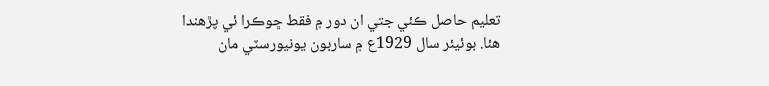تعليم حاصل ڪئي جتي ان دور ۾ فقط ڇوڪرا ئي پڙهندا هئا. بوئيئر سال 1929ع ۾ ساربون يونيورسٽي مان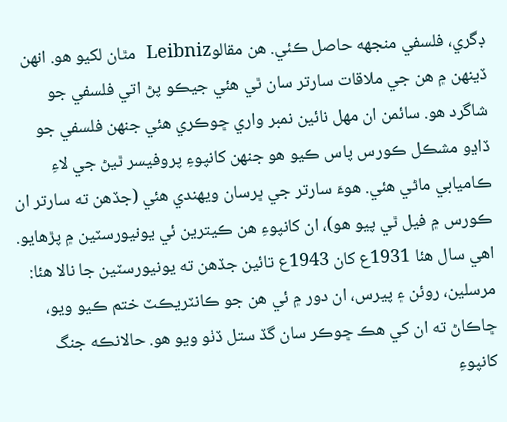ڊگري، فلسفي منجهه حاصل ڪئي. هن مقالوLeibniz  مٿان لکيو هو. انهن ڏينهن ۾ هن جي ملاقات سارتر سان ٿي هئي جيڪو پڻ اتي فلسفي جو شاگرد هو. سائمن ان مهل نائين نمبر واري ڇوڪري هئي جنهن فلسفي جو ڏاڍو مشڪل ڪورس پاس ڪيو هو جنهن کانپوءِ پروفيسر ٿيڻ جي لاءِ ڪاميابي ماڻي هئي. هوءَ سارتر جي ڀرسان ويهندي هئي (جڏهن ته سارتر ان ڪورس ۾ فيل ٿي پيو هو)، ان کانپوءِ هن ڪيترين ئي يونيورسٽين ۾ پڙهايو. اهي سال هئا 1931ع کان 1943ع تائين جڏهن ته يونيورسٽين جا نالا هئا: مرسلين، روئن ۽ پيرس، ان دور ۾ ئي هن جو ڪانٽريڪٽ ختم ڪيو ويو، ڇاڪاڻ ته ان کي هڪ ڇوڪر سان گڏ ستل ڏٺو ويو هو. حالانڪه جنگ کانپوءِ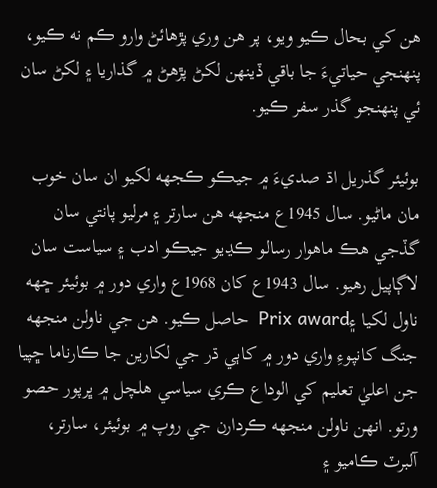هن کي بحال ڪيو ويو، پر هن وري پڙهائڻ وارو ڪم نه ڪيو، پنهنجي حياتيءَ جا باقي ڏينهن لکڻ پڙهڻ ۾ گذاريا ۽ لکڻ سان ئي پنهنجو گذر سفر ڪيو.

بوئيئر گذريل اڌ صديءَ ۾ جيڪو ڪجهه لکيو ان سان خوب مان ماڻيو. سال 1945ع منجهه هن سارتر ۽ مرليو پانتي سان گڏجي هڪ ماهوار رسالو ڪڍيو جيڪو ادب ۽ سياست سان لاڳاپيل رهيو. سال 1943ع کان 1968ع واري دور ۾ بوئيئر ڇهه ناول لکيا ۽Prix award  حاصل ڪيو. هن جي ناولن منجهه جنگ کانپوءِ واري دور ۾ کاٻي ڌر جي لکارين جا ڪارناما ڇپيا جن اعليٰ تعليم کي الوداع ڪري سياسي هلچل ۾ ڀرپور حصو ورتو. انهن ناولن منجهه ڪردارن جي روپ ۾ بوئيئر، سارتر، آلبرٽ ڪاميو ۽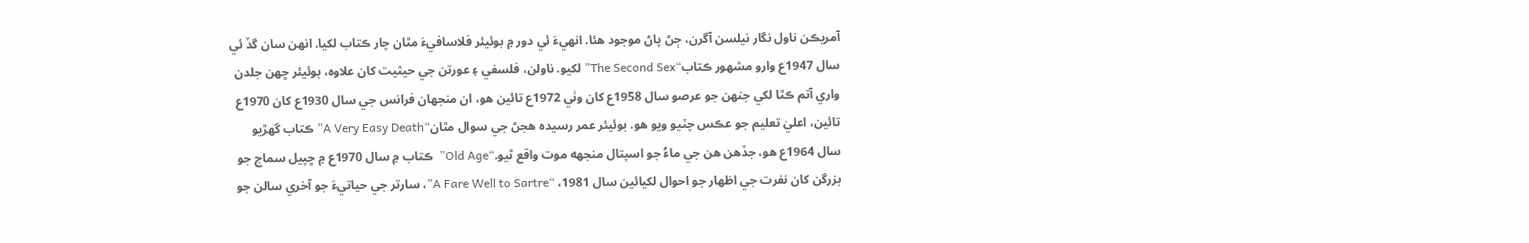آمريڪن ناول نگار نيلسن آگرن، ڄڻ پاڻ موجود هئا. انهيءَ ئي دور ۾ بوئيئر فلاسافيءَ مٿان چار ڪتاب لکيا. انهن سان گڏ ئي سال 1947ع وارو مشهور ڪتاب“The Second Sex” لکيو. ناولن، فلسفي ۽ عورتن جي حيثيت کان علاوه، بوئيئر ڇهن جلدن واري آتم ڪٿا لکي جنهن جو عرصو سال 1958ع کان وٺي 1972ع تائين هو، ان منجهان فرانس جي سال 1930ع کان 1970ع تائين، اعليٰ تعليم جو عڪس چٽيو ويو هو. بوئيئر عمر رسيده هجڻ جي سوال مٿان“A Very Easy Death” ڪتاب گهڙيو سال 1964ع هو، جڏهن هن جي ماءُ جو اسپتال منجهه موت واقع ٿيو.“Old Age”  ڪتاب ۾ سال 1970ع ۾ ڇپيل سماج جو بزرگن کان نفرت جي اظهار جو احوال لکيائين سال 1981، “A Fare Well to Sartre”، سارتر جي حياتيءَ جو آخري سالن جو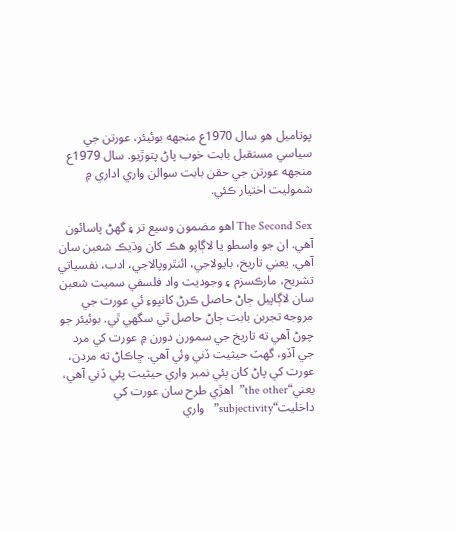پوتاميل هو سال 1970ع منجهه بوئيئر، عورتن جي سياسي مستقبل بابت خوب پاڻ پتوڙيو. سال 1979ع منجهه عورتن جي حقن بابت سوالن واري اداري ۾ شموليت اختيار ڪئي.

The Second Sex اهو مضمون وسيع تر ۽ گهڻ پاسائون آهي. ان جو واسطو يا لاڳاپو هڪ کان وڌيڪ شعبن سان آهي. يعني تاريخ، بايولاجي، ائنٿروپالاجي، ادب، نفسياتي تشريح، مارڪسزم ۽ وجوديت واد فلسفي سميت شعبن سان لاڳاپيل ڄاڻ حاصل ڪرڻ کانپوءِ ئي عورت جي مروجه تجربن بابت ڄاڻ حاصل ٿي سگهي ٿي. بوئيئر جو چوڻ آهي ته تاريخ جي سمورن دورن ۾ عورت کي مرد جي آڏو، گهٽ حيثيت ڏني وئي آهي. ڇاڪاڻ ته مردن، عورت کي پاڻ کان ٻئي نمبر واري حيثيت پئي ڏني آهي، يعني“the other”  اهڙي طرح سان عورت کي داخليت“subjectivity”   واري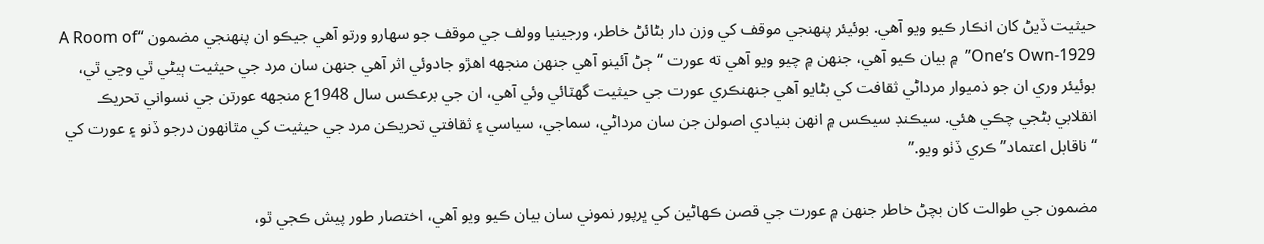حيثيت ڏيڻ کان انڪار ڪيو ويو آهي. بوئيئر پنهنجي موقف کي وزن دار بڻائڻ خاطر، ورجينيا وولف جي موقف جو سهارو ورتو آهي جيڪو ان پنهنجي مضمون “A Room of One’s Own-1929”  ۾ بيان ڪيو آهي، جنهن ۾ چيو ويو آهي ته عورت “ڄڻ آئينو آهي جنهن منجهه اهڙو جادوئي اثر آهي جنهن سان مرد جي حيثيت ٻيڻي ٿي وڃي ٿي، بوئيئر وري ان جو ذميوار مرداڻي ثقافت کي بڻايو آهي جنهنڪري عورت جي حيثيت گهٽائي وئي آهي، ان جي برعڪس سال 1948ع منجهه عورتن جي نسواني تحريڪ انقلابي بڻجي چڪي هئي. سيڪنڊ سيڪس ۾ انهن بنيادي اصولن جن سان مرداڻي، سماجي، سياسي ۽ ثقافتي تحريڪن مرد جي حيثيت کي مٿانهون درجو ڏنو ۽ عورت کي “ناقابل اعتماد” ڪري ڏٺو ويو.”

مضمون جي طوالت کان بچڻ خاطر جنهن ۾ عورت جي قصن ڪهاڻين کي ڀرپور نموني سان بيان ڪيو ويو آهي، اختصار طور پيش ڪجي ٿو،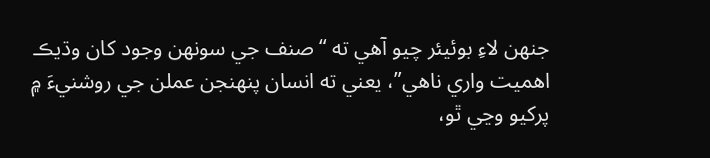جنهن لاءِ بوئيئر چيو آهي ته “صنف جي سونهن وجود کان وڌيڪ اهميت واري ناهي”، يعني ته انسان پنهنجن عملن جي روشنيءَ ۾ پرکيو وڃي ٿو،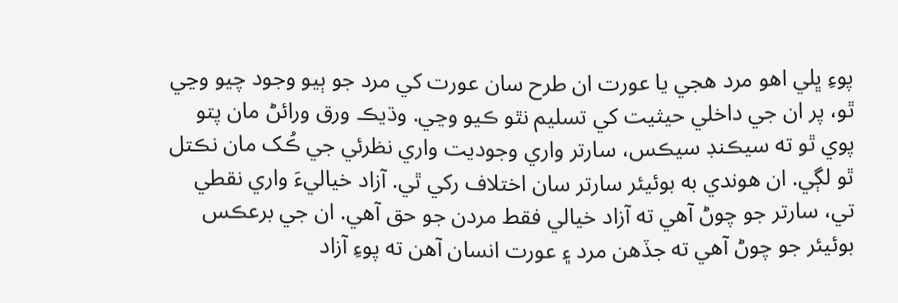پوءِ ڀلي اهو مرد هجي يا عورت ان طرح سان عورت کي مرد جو ٻيو وجود چيو وڃي ٿو، پر ان جي داخلي حيثيت کي تسليم نٿو ڪيو وڃي. وڌيڪ ورق ورائڻ مان پتو پوي ٿو ته سيڪنڊ سيڪس، سارتر واري وجوديت واري نظرئي جي ڪُک مان نڪتل ٿو لڳي. ان هوندي به بوئيئر سارتر سان اختلاف رکي ٿي. آزاد خياليءَ واري نقطي تي، سارتر جو چوڻ آهي ته آزاد خيالي فقط مردن جو حق آهي. ان جي برعڪس بوئيئر جو چوڻ آهي ته جڏهن مرد ۽ عورت انسان آهن ته پوءِ آزاد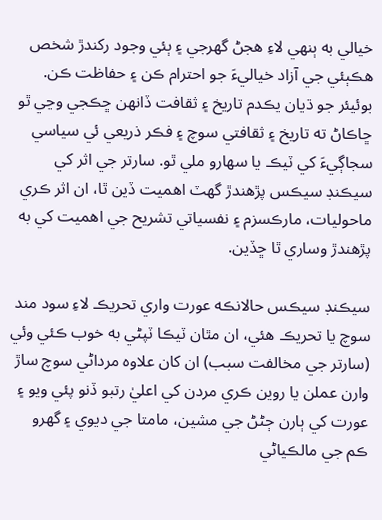خيالي به ٻنهي لاءِ هجڻ گهرجي ۽ ٻئي وجود رکندڙ شخص هڪٻئي جي آزاد خياليءَ جو احترام ڪن ۽ حفاظت ڪن. بوئيئر جو ڌيان يڪدم تاريخ ۽ ثقافت ڏانهن ڇڪجي وڃي ٿو ڇاڪاڻ ته تاريخ ۽ ثقافتي سوچ ۽ فڪر ذريعي ئي سياسي سجاڳيءَ کي ٽيڪ يا سهارو ملي ٿو. سارتر جي اثر کي سيڪنڊ سيڪس پڙهندڙ گهٽ اهميت ڏين ٿا، ان اثر ڪري ماحوليات، مارڪسزم ۽ نفسياتي تشريح جي اهميت کي به پڙهندڙ وساري ٿا ڇڏين.

سيڪنڊ سيڪس حالانڪه عورت واري تحريڪ لاءِ سود مند سوچ يا تحريڪ هئي، ان مٿان ٽيڪا ٽپڻي به خوب ڪئي وئي (سارتر جي مخالفت سبب) ان کان علاوه مرداڻي سوچ ساڙ وارن عملن يا روين ڪري مردن کي اعليٰ رتبو ڏنو پئي ويو ۽ عورت کي ٻارن ڄڻڻ جي مشين، مامتا جي ديوي ۽ گهرو ڪم جي مالڪياڻي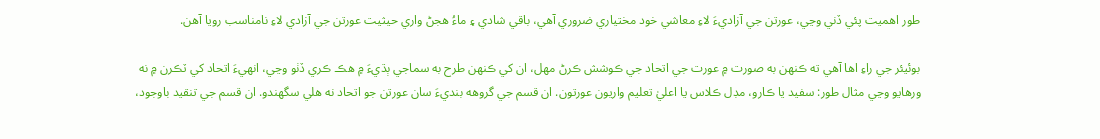طور اهميت پئي ڏني وڃي، عورتن جي آزاديءَ لاءِ معاشي خود مختياري ضروري آهي، باقي شادي ۽ ماءُ هجڻ واري حيثيت عورتن جي آزادي لاءِ نامناسب رويا آهن.

بوئيئر جي راءِ اها آهي ته ڪنهن به صورت ۾ عورت جي اتحاد جي ڪوشش ڪرڻ مهل، ان کي ڪنهن طرح به سماجي ٻڌيءَ ۾ هڪ ڪري ڏٺو وڃي، انهيءَ اتحاد کي ٽڪرن ۾ نه ورهايو وڃي مثال طور: سفيد يا ڪارو، مڊل ڪلاس يا اعليٰ تعليم واريون عورتون. ان قسم جي گروهه بنديءَ سان عورتن جو اتحاد نه هلي سگهندو. ان قسم جي تنقيد باوجود،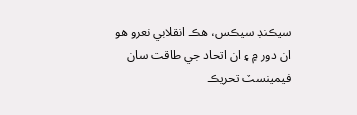سيڪنڊ سيڪس، هڪ انقلابي نعرو هو ان دور ۾ ۽ ان اتحاد جي طاقت سان فيمينسٽ تحريڪ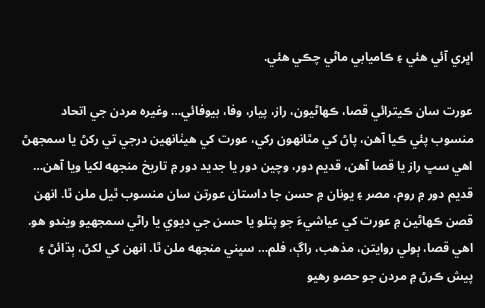اڀري آئي هئي ۽ ڪاميابي ماڻي چڪي هئي.

عورت سان ڪيترائي قصا، ڪهاڻيون، راز، پيار، وفا، بيوفائي… وغيره مردن جي اتحاد منسوب پئي ڪيا آهن، پاڻ کي مٿانهون رکي، عورت کي هيٺانهين درجي تي رکڻ يا سمجهڻ اهي سڀ راز يا قصا آهن، قديم دور، وچين دور يا جديد دور ۾ تاريخ منجهه لکيا ويا آهن… قديم دور ۾ روم، مصر ۽ يونان ۾ حسن جا داستان عورتن سان منسوب ٿيل ملن ٿا. انهن قصن ڪهاڻين ۾ عورت کي عياشيءَ جو پتلو يا حسن جي ديوي يا راڻي سمجهيو ويندو هو. اهي قصا، ٻولي روايتن، مذهب، راڳ، فلم… سڀني منجهه ملن ٿا. انهن کي لکڻ، ٻڌائڻ ۽ پيش ڪرڻ ۾ مردن جو حصو رهيو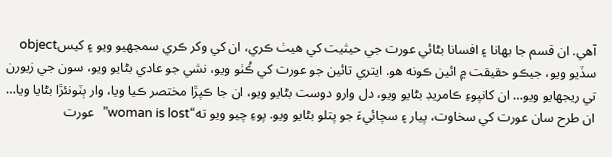آهي. ان قسم جا بهانا ۽ افسانا بڻائي عورت جي حيثيت کي هيٺ ڪري، ان کي وکر ڪري سمجهيو ويو ۽ کيسobject  سڏيو ويو، جيڪو حقيقت ۾ ائين ڪونه هو. ايتري تائين جو عورت کي ڪُٺو ويو، نشي جو عادي بڻايو ويو، سون جي زيورن تي ريجهايو ويو… ان کانپوءِ ڪامريڊ بڻايو ويو، دل وارو دوست بڻايو ويو، ان جا ڪپڙا مختصر ڪيا ويا، وار ٻٽونئڙا بڻايا ويا… ان طرح سان عورت کي سخاوت، پيار ۽ سچائيءَ جو پتلو بڻايو ويو. پوءِ چيو ويو ته“woman is lost”   عورت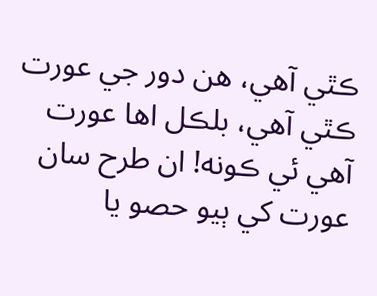ڪٿي آهي، هن دور جي عورت ڪٿي آهي، بلڪل اها عورت آهي ئي ڪونه! ان طرح سان عورت کي ٻيو حصو يا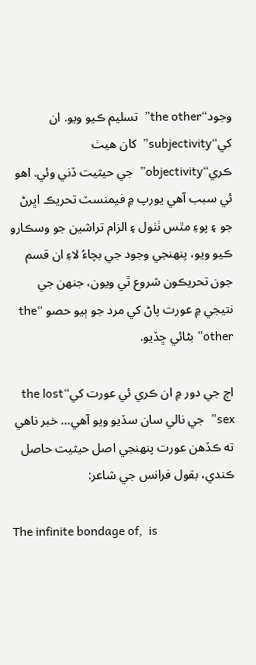وجود“the other”  تسليم ڪيو ويو. ان کي“subjectivity”  کان هيٺ ڪري“objectivity”  جي حيثيت ڏني وئي. اهو ئي سبب آهي يورپ ۾ فيمنسٽ تحريڪ اڀرڻ جو ۽ پوءِ مٿس ٺٺول ۽ الزام تراشين جو وسڪارو ڪيو ويو، پنهنجي وجود جي بچاءُ لاءِ ان قسم جون تحريڪون شروع ٿي ويون، جنهن جي نتيجي ۾ عورت پاڻ کي مرد جو ٻيو حصو “the other” بڻائي ڇڏيو.

اڄ جي دور ۾ ان ڪري ئي عورت کي“the lost sex”  جي نالي سان سڏيو ويو آهي… خبر ناهي ته ڪڏهن عورت پنهنجي اصل حيثيت حاصل ڪندي، بقول فرانس جي شاعر:

The infinite bondage of,  is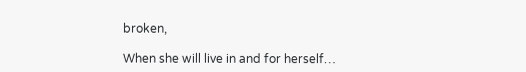broken,

When she will live in and for herself…